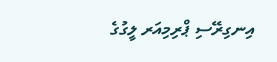އިނގިރޭސި ޕްރިމިއަރ ލީގުގެ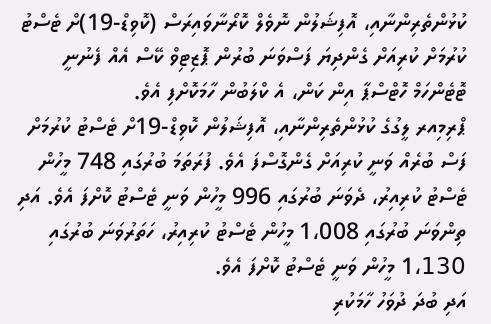ކުޅުންތެރިންނާއި، އޮފިޝަލުން ނޮވެލް ކޮރޯނާވައިރަސް (ކޮވިޑް-19)ށް ޓެސްޓު ކުރުމަށް ކުރިއަށް ގެންދިޔަ ފަސްވަނަ ބުރުން ޕޮޒިޓިވް ކޭސް އެއް ފެނުނީ ޓޮޓެންހަމް ހޮޓްސްޕާ އިން ކަން، އެ ކްލަބުން ހާމަކޮށްފި އެވެ.
ޕްރިމިއރ ލީގުގެ ކުޅުންތެރިންނާއި، އޮފިޝަލުން ކޮވިޑް-19ށް ޓެސްޓު ކުރުމަށް ފަސް ބުރެއް ވަނީ ކުރިއަށް ގެންގޮސްފަ އެވެ. ފުރަތަމަ ބުރުގައި 748 މީހުން ޓެސްޓު ކުރިއިރު، ދެވަނަ ބުރުގައި 996 މީހުން ވަނީ ޓެސްޓު ކޮށްފަ އެވެ. އަދި ތިންވަނަ ބުރުގައި 1،008 މީހުން ޓެސްޓު ކުރިއިރު، ހަތަރުވަނަ ބުރުގައި 1،130 މީހުން ވަނީ ޓެސްޓު ކޮށްފަ އެވެ.
އަދި ބުދަ ދުވަހު ހާމަކުރި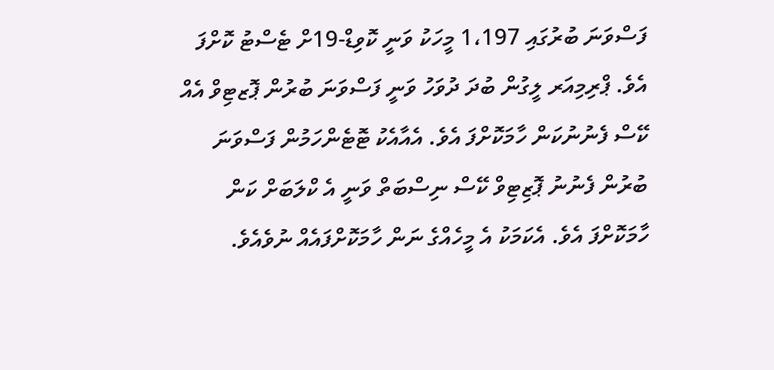ފަސްވަނަ ބުރުގައި 1،197 މީހަކު ވަނީ ކޮވިޑް-19ށް ޓެސްޓު ކޮށްފަ އެވެ. ޕްރިމިއަރ ލީގުން ބުދަ ދުވަހު ވަނީ ފަސްވަނަ ބުރުން ޕޮޒޓިވް އެއް ކޭސް ފެނުނުކަން ހާމަކޮށްފަ އެވެ. އެއާއެކު ޓޮޓެންހަމުން ފަސްވަނަ ބުރުން ފެނުނު ޕޮޒިޓިވް ކޭސް ނިސްބަތް ވަނީ އެ ކްލަބަށް ކަން ހާމަކޮށްފަ އެވެ. އެކަމަކު އެ މީހެއްގެ ނަން ހާމަކޮށްފައެއް ނުވެއެވެ.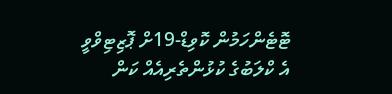ޓޮޓެންހަމުން ކޮވިޑް-19ށް ޕޮޒިޓިވްވީ އެ ކްލަބުގެ ކުޅުންތެރިއެއް ކަން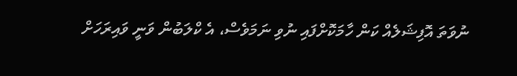ނުވަތަ އޮފިޝަލެއް ކަން ހާމަކޮށްފައި ނުވި ނަމަވެސް، އެ ކްލަބުން ވަނީ ވައިރަހަށް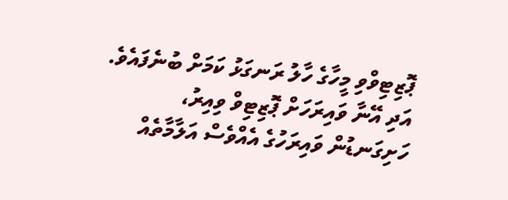ޕޮޒިޓިވްވި މީހާގެ ހާލު ރަނގަޅު ކަމަށް ބުނެފައެވެ. އަދި އޭނާ ވައިރަހަށް ޕޮޒިޓިވް ވިއިރު، ހަށިގަނޑުން ވައިރަހުގެ އެއްވެސް އަލާމާތެއް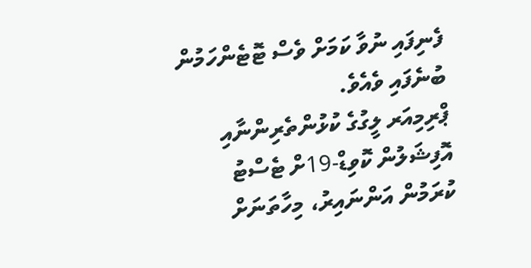ފެނިފައި ނުވާ ކަމަށް ވެސް ޓޮޓެންހަމުން ބުނެފައި ވެއެވެ.
ޕްރިމިއަރ ލީގުގެ ކުޅުންތެރިންނާއި އޮފިޝަލުން ކޮވިޑް-19ށް ޓެސްޓު ކުރަމުން އަންނައިރު، މިހާތަނަށް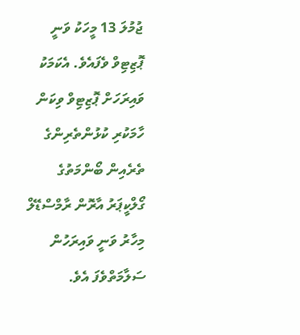ޖުމުލަ 13 މީހަކު ވަނީ ޕޮޒިޓިވް ވެފައެވެ. އެކަމަކު ވައިރަހަށް ޕޮޒިޓިވް ވިކަން ހާމަކުރި ކުޅުންތެރިންގެ ތެރެއިން ބޯންމަތުގެ ގޯލްކީޕަރު އާރޮން ރާމްސްޑޭލް މިހާރު ވަނީ ވައިރަހުން ސަލާމަތްވެފަ އެވެ.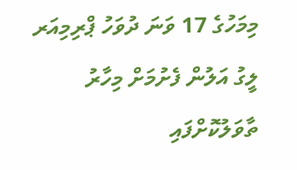މިމަހުގެ 17 ވަނަ ދުވަހު ޕްރިމިއަރ ލީގު އަލުން ފެށުމަށް މިހާރު ތާވަލުކޮށްފައި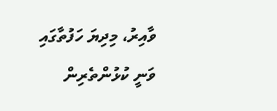ވާއިރު، މިދިޔަ ހަފުތާގައި ވަނީ ކުޅުންތެރިން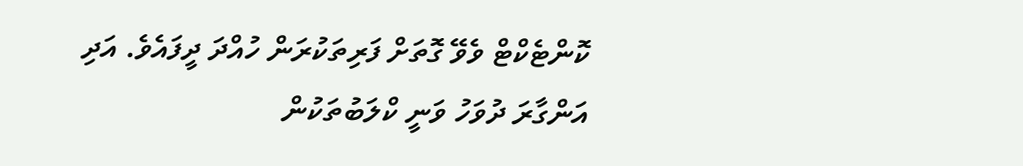ކޮންޓެކްޓް ވެވޭ ގޮތަށް ފަރިތަކުރަން ހުއްދަ ދީފައެވެ. އަދި އަންގާރަ ދުވަހު ވަނީ ކްލަބުތަކުން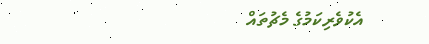އެކުވެރިކަމުގެ މެޗުތައް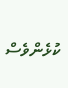ކުޅެންވެސް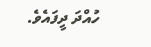ހުއްދަ ދީފައެވެ.